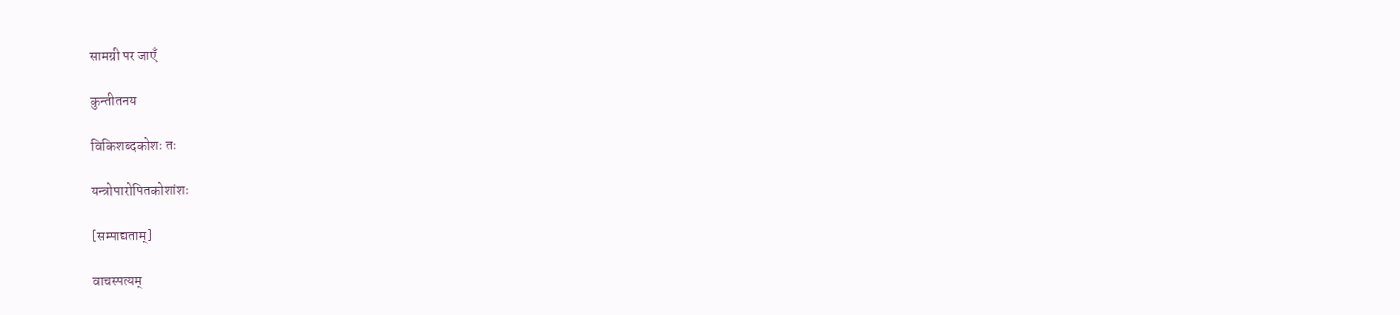सामग्री पर जाएँ

कुन्तीतनय

विकिशब्दकोशः तः

यन्त्रोपारोपितकोशांशः

[सम्पाद्यताम्]

वाचस्पत्यम्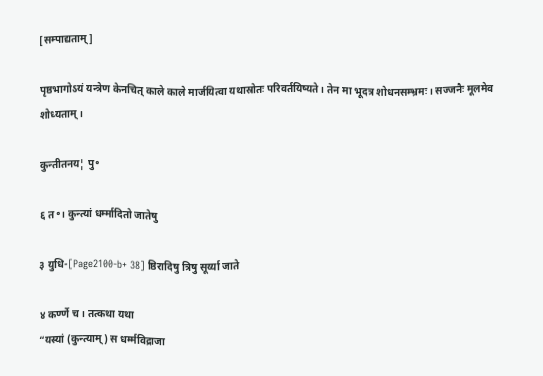[सम्पाद्यताम्]

पृष्ठभागोऽयं यन्त्रेण केनचित् काले काले मार्जयित्वा यथास्रोतः परिवर्तयिष्यते। तेन मा भूदत्र शोधनसम्भ्रमः। सज्जनैः मूलमेव शोध्यताम्।

कुन्तीतनय¦ पु॰

६ त॰। कुन्त्यां धर्म्मादितो जातेषु

३ युधि-[Page2100-b+ 38] ष्ठिरादिषु त्रिषु सूर्य्या जाते

४ कर्ण्णे च। तत्कथा यथा
“यस्यां (कुन्त्याम्) स धर्म्मविद्राजा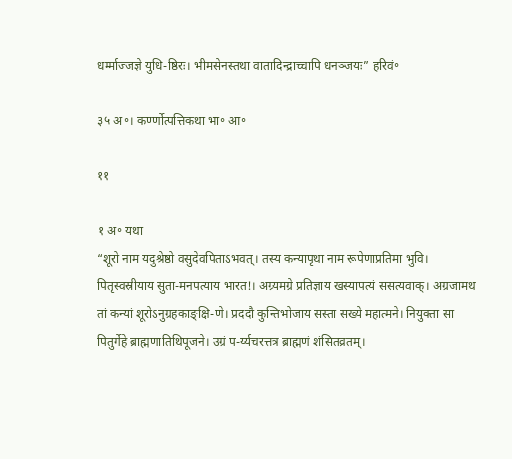धर्म्माज्जज्ञे युधि-ष्ठिरः। भीमसेनस्तथा वातादिन्द्राच्चापि धनञ्जयः” हरिवं॰

३५ अ॰। कर्ण्णोत्पत्तिकथा भा॰ आ॰

११

१ अ॰ यथा
“शूरो नाम यदुश्रेष्ठो वसुदेवपिताऽभवत्। तस्य कन्यापृथा नाम रूपेणाप्रतिमा भुवि। पितृस्वस्रीयाय सुता-मनपत्याय भारत!। अग्र्यमग्रे प्रतिज्ञाय खस्यापत्यं ससत्यवाक्। अग्रजामथ तां कन्यां शूरोऽनुग्रहकाङ्क्षि-णे। प्रददौ कुन्तिभोजाय सस्ता सख्ये महात्मने। नियुक्ता सा पितुर्गेहे ब्राह्मणातिथिपूजने। उग्रं प-र्य्यचरत्तत्र ब्राह्मणं शंसितव्रतम्।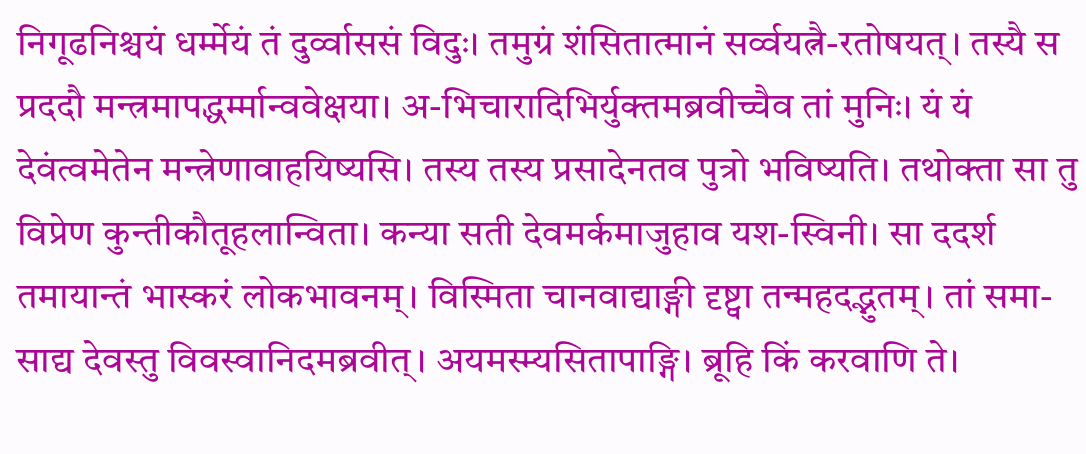निगूढनिश्चयं धर्म्मेयं तं दुर्व्वाससं विदुः। तमुग्रं शंसितात्मानं सर्व्वयत्नै-रतोषयत्। तस्यै स प्रददौ मन्त्रमापद्धर्म्मान्ववेक्षया। अ-भिचारादिभिर्युक्तमब्रवीच्चैव तां मुनिः। यं यं देवंत्वमेतेन मन्त्रेणावाहयिष्यसि। तस्य तस्य प्रसादेनतव पुत्रो भविष्यति। तथोक्ता सा तु विप्रेण कुन्तीकौतूहलान्विता। कन्या सती देवमर्कमाजुहाव यश-स्विनी। सा ददर्श तमायान्तं भास्करं लोकभावनम्। विस्मिता चानवाद्याङ्गी दृष्ट्वा तन्महदद्भुतम्। तां समा-साद्य देवस्तु विवस्वानिदमब्रवीत्। अयमस्म्यसितापाङ्गि। ब्रूहि किं करवाणि ते।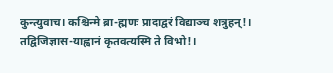कुन्त्युवाच। कश्चिन्मे ब्रा-ह्मणः प्रादाद्वरं विद्याञ्च शत्रुहन्!। तद्विजिज्ञास-याह्वानं कृतवत्यस्मि ते विभो!।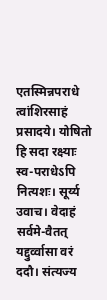एतस्मिन्नपराधे त्वांशिरसाहं प्रसादये। योषितो हि सदा रक्ष्याः स्व-पराधेऽपि नित्यशः। सूर्य्य उवाच। वेदाहं सर्वमे-वैतत् यद्दुर्व्वासा वरं ददौ। संत्यज्य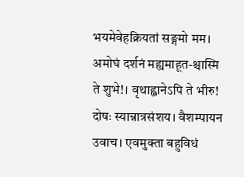भयमेवेहक्रियतां सङ्गमो मम। अमोघं दर्शनं मह्यमाहूत-श्चास्मि ते शुभे!। वृथाह्वानेऽपि ते भीरु! दोषः स्यान्नात्रसंशय। वैशम्पायन उवाच। एवमुक्ता बहुविधं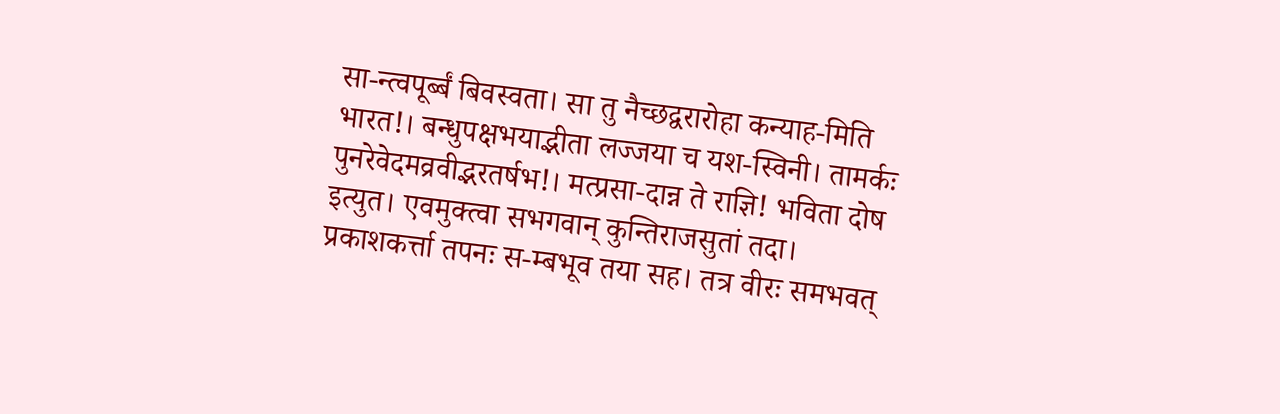सा-न्त्वपूर्ब्बं बिवस्वता। सा तु नैच्छद्वरारोहा कन्याह-मिति भारत!। बन्धुपक्षभयाद्भीता लज्जया च यश-स्विनी। तामर्कः पुनरेवेदमव्रवीद्भरतर्षभ!। मत्प्रसा-दान्न ते राज्ञि! भविता दोष इत्युत। एवमुक्त्वा सभगवान् कुन्तिराजसुतां तदा। प्रकाशकर्त्ता तपनः स-म्बभूव तया सह। तत्र वीरः समभवत्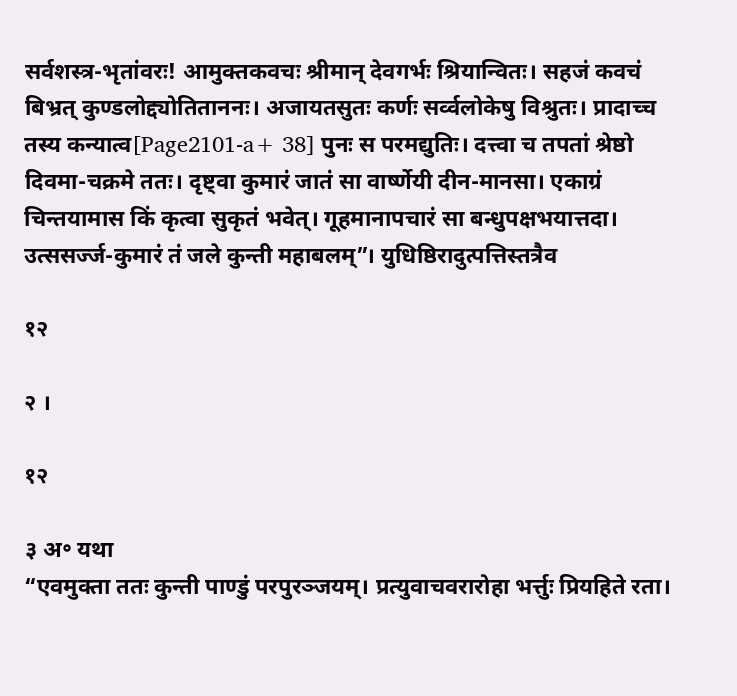सर्वशस्त्र-भृतांवरः! आमुक्तकवचः श्रीमान् देवगर्भः श्रियान्वितः। सहजं कवचं बिभ्रत् कुण्डलोद्द्योतिताननः। अजायतसुतः कर्णः सर्व्वलोकेषु विश्रुतः। प्रादाच्च तस्य कन्यात्व[Page2101-a+ 38] पुनः स परमद्युतिः। दत्त्वा च तपतां श्रेष्ठो दिवमा-चक्रमे ततः। दृष्ट्वा कुमारं जातं सा वार्ष्णेयी दीन-मानसा। एकाग्रं चिन्तयामास किं कृत्वा सुकृतं भवेत्। गूहमानापचारं सा बन्धुपक्षभयात्तदा। उत्ससर्ज्ज-कुमारं तं जले कुन्ती महाबलम्”। युधिष्ठिरादुत्पत्तिस्तत्रैव

१२

२ ।

१२

३ अ॰ यथा
“एवमुक्ता ततः कुन्ती पाण्डुं परपुरञ्जयम्। प्रत्युवाचवरारोहा भर्त्तुः प्रियहिते रता।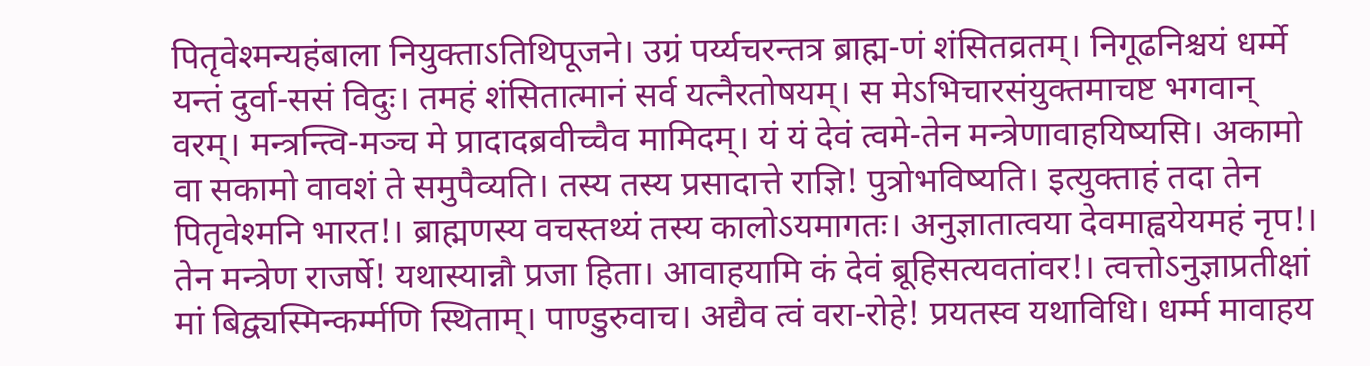पितृवेश्मन्यहंबाला नियुक्ताऽतिथिपूजने। उग्रं पर्य्यचरन्तत्र ब्राह्म-णं शंसितव्रतम्। निगूढनिश्चयं धर्म्मे यन्तं दुर्वा-ससं विदुः। तमहं शंसितात्मानं सर्व यत्नैरतोषयम्। स मेऽभिचारसंयुक्तमाचष्ट भगवान् वरम्। मन्त्रन्त्वि-मञ्च मे प्रादादब्रवीच्चैव मामिदम्। यं यं देवं त्वमे-तेन मन्त्रेणावाहयिष्यसि। अकामो वा सकामो वावशं ते समुपैव्यति। तस्य तस्य प्रसादात्ते राज्ञि! पुत्रोभविष्यति। इत्युक्ताहं तदा तेन पितृवेश्मनि भारत!। ब्राह्मणस्य वचस्तथ्यं तस्य कालोऽयमागतः। अनुज्ञातात्वया देवमाह्वयेयमहं नृप!। तेन मन्त्रेण राजर्षे! यथास्यान्नौ प्रजा हिता। आवाहयामि कं देवं ब्रूहिसत्यवतांवर!। त्वत्तोऽनुज्ञाप्रतीक्षां मां बिद्व्यस्मिन्कर्म्मणि स्थिताम्। पाण्डुरुवाच। अद्यैव त्वं वरा-रोहे! प्रयतस्व यथाविधि। धर्म्म मावाहय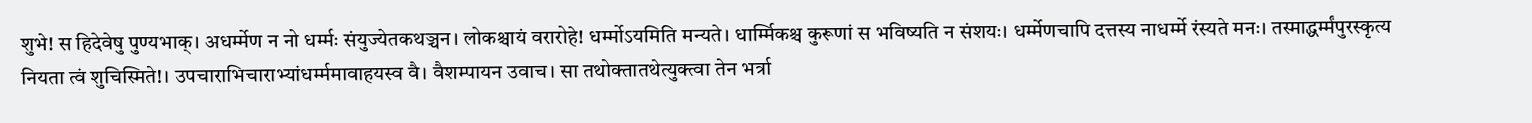शुभे! स हिदेवेषु पुण्यभाक्। अधर्म्मेण न नो धर्म्मः संयुज्येतकथञ्चन। लोकश्चायं वरारोहे! धर्म्मोऽयमिति मन्यते। धार्म्मिकश्च कुरूणां स भविष्यति न संशयः। धर्म्मेणचापि दत्तस्य नाधर्म्मे रंस्यते मनः। तस्माद्धर्म्मंपुरस्कृत्य नियता त्वं शुचिस्मिते!। उपचाराभिचाराभ्यांधर्म्ममावाहयस्व वै। वैशम्पायन उवाच। सा तथोक्तातथेत्युक्त्वा तेन भर्त्रा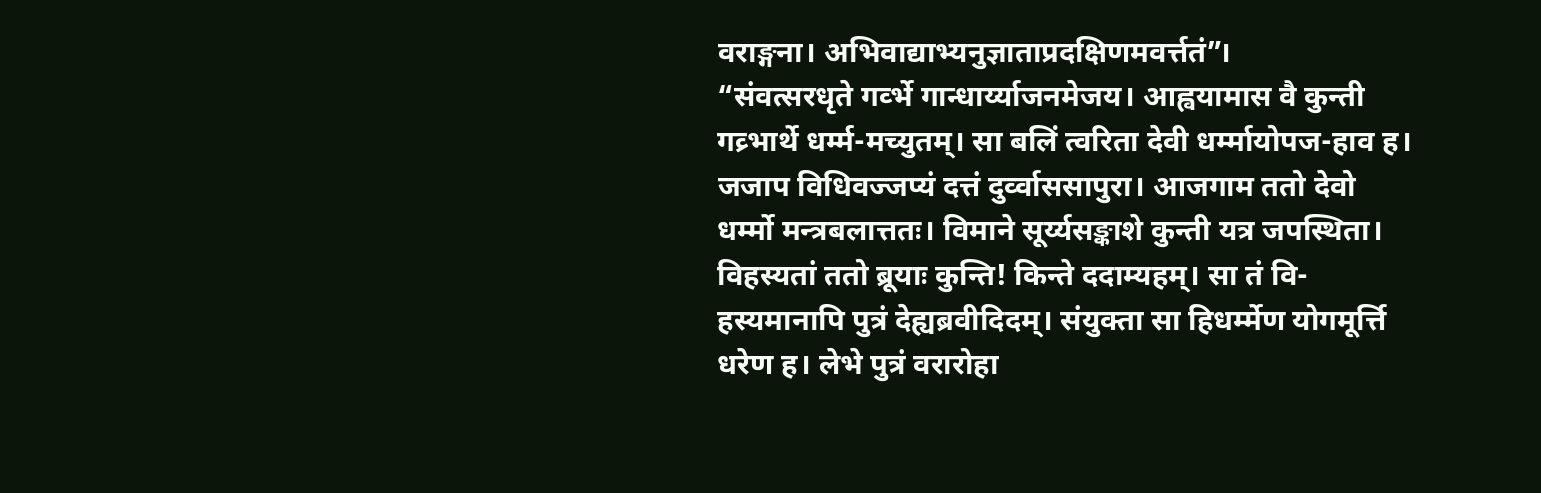वराङ्गना। अभिवाद्याभ्यनुज्ञाताप्रदक्षिणमवर्त्ततं”।
“संवत्सरधृते गर्व्भे गान्धार्य्याजनमेजय। आह्वयामास वै कुन्ती गव्र्भार्थे धर्म्म-मच्युतम्। सा बलिं त्वरिता देवी धर्म्मायोपज-हाव ह। जजाप विधिवज्जप्यं दत्तं दुर्व्वाससापुरा। आजगाम ततो देवो धर्म्मो मन्त्रबलात्ततः। विमाने सूर्य्यसङ्काशे कुन्ती यत्र जपस्थिता। विहस्यतां ततो ब्रूयाः कुन्ति! किन्ते ददाम्यहम्। सा तं वि-हस्यमानापि पुत्रं देह्यब्रवीदिदम्। संयुक्ता सा हिधर्म्मेण योगमूर्त्ति धरेण ह। लेभे पुत्रं वरारोहा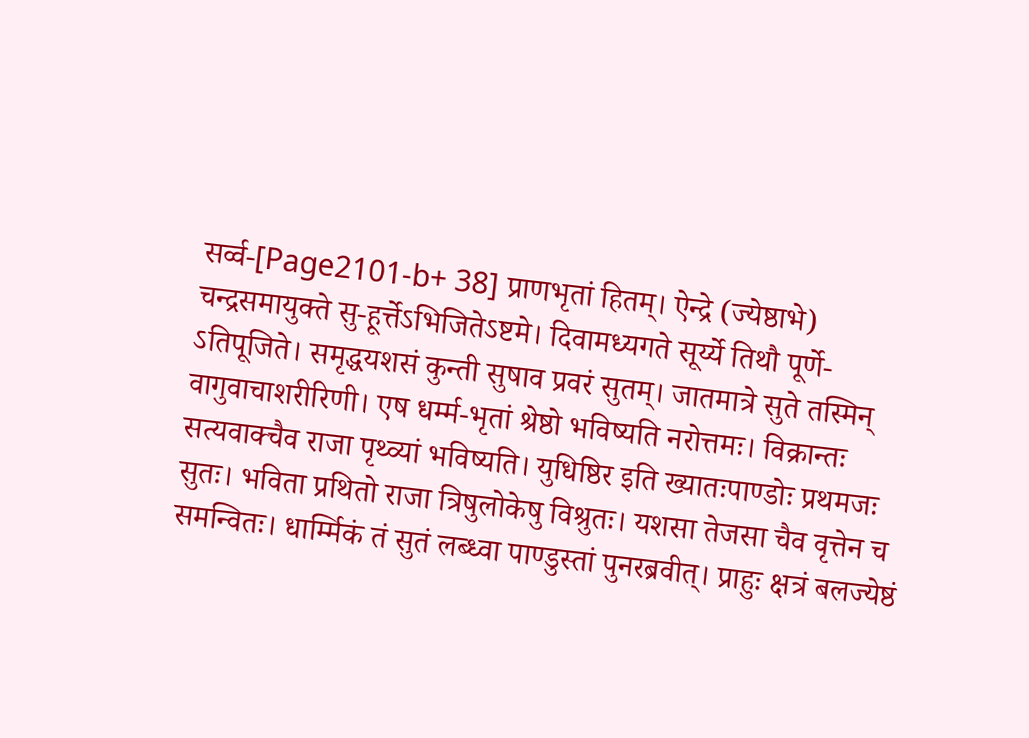सर्व्व-[Page2101-b+ 38] प्राणभृतां हितम्। ऐन्द्रे (ज्येष्ठाभे) चन्द्रसमायुक्ते सु-हूर्त्तेऽभिजितेऽष्टमे। दिवामध्यगते सूर्य्ये तिथौ पूर्णे-ऽतिपूजिते। समृद्धयशसं कुन्ती सुषाव प्रवरं सुतम्। जातमात्रे सुते तस्मिन् वागुवाचाशरीरिणी। एष धर्म्म-भृतां श्रेष्ठो भविष्यति नरोत्तमः। विक्रान्तः सत्यवाक्चैव राजा पृथ्व्यां भविष्यति। युधिष्ठिर इति ख्यातःपाण्डोः प्रथमजः सुतः। भविता प्रथितो राजा त्रिषुलोकेषु विश्रुतः। यशसा तेजसा चैव वृत्तेन च समन्वितः। धार्म्मिकं तं सुतं लब्ध्वा पाण्डुस्तां पुनरब्रवीत्। प्राहुः क्षत्रं बलज्येष्ठं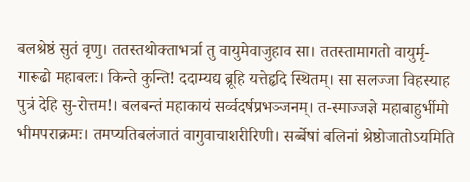बलश्रेष्ठं सुतं वृणु। ततस्तथोक्ताभर्त्रा तु वायुमेवाजुहाव सा। ततस्तामागतो वायुर्मृ-गारूढो महाबलः। किन्ते कुन्ति! ददाम्यद्य ब्रूहि यत्तेहृदि स्थितम्। सा सलज्जा विहस्याह पुत्रं देहि सु-रोत्तम!। बलबन्तं महाकायं सर्व्वदर्षप्रभञ्जनम्। त-स्माज्जज्ञे महाबाहुर्भीमो भीमपराक्रमः। तमप्यतिबलंजातं वागुवाचाशरीरिणी। सर्ब्बेषां बलिनां श्रेष्ठोजातोऽयमिति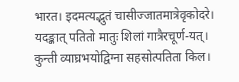भारत। इदमत्यद्भुतं चासीज्जातमात्रेवृकोदरे। यदङ्कात् पतितो मातुः शिलां गात्रैरचूर्ण-यत्। कुन्ती व्याघ्रभयोद्विग्ना सहसोत्पतिता किल।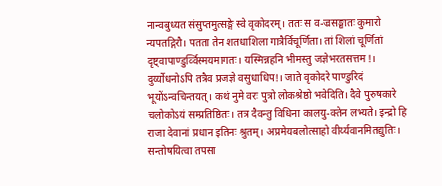नान्वबुध्यत संसुप्तमुत्सङ्गे स्वे वृकोदरम्। ततः स व-ज्रसङ्घातः कुमारो न्यपतद्गिरौ। पतता तेन शतधाशिला गात्रैर्विचूर्णिता। तां शिलां चूर्णितां दृष्ट्वापाण्डुर्व्विस्मयमागतः। यस्मिन्नहनि भीमस्तु जज्ञेभरतसत्तम!। दुर्य्योधनोऽपि तत्रैव प्रजज्ञे वसुधाधिप!। जाते वृकोदरे पाण्डुरिदं भूयोंऽन्वचिन्तयत्। कथं नुमे वरः पुत्रो लोकश्रेष्ठो भवेदिति। दैवे पुरुषकारे चलोकोऽयं सम्प्रतिष्ठितः। तत्र दैवन्तु विधिना कालयु-क्तेन लभ्यते। इन्द्रो हि राजा देवानां प्रधान इतिनः श्रुतम्। अप्रमेयबलोत्साहो वीर्य्यवानमितद्युतिः। सन्तोषयित्वा तपसा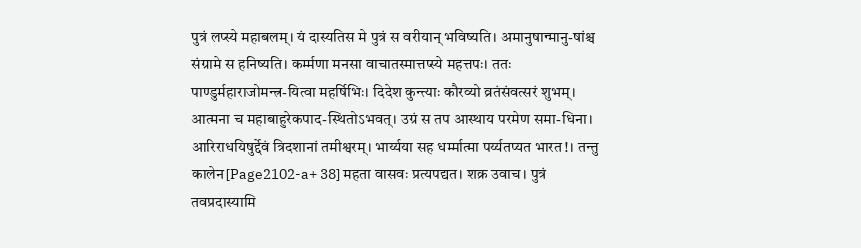पुत्रं लप्स्ये महाबलम्। यं दास्यतिस मे पुत्रं स वरीयान् भविष्यति। अमानुषान्मानु-षांश्च संग्रामे स हनिष्यति। कर्म्मणा मनसा वाचातस्मात्तप्स्ये महत्तपः। ततः पाण्डुर्महाराजोमन्त्र-यित्वा महर्षिभिः। दिदेश कुन्त्याः कौरव्यो व्रतंसंवत्सरं शुभम्। आत्मना च महाबाहुरेकपाद-स्थितोऽभवत्। उग्रं स तप आस्थाय परमेण समा-धिना। आरिराधयिषुर्द्देवं त्रिदशानां तमीश्वरम्। भार्य्यया सह धर्म्मात्मा पर्य्यतप्यत भारत!। तन्तु कालेन[Page2102-a+ 38] महता वासवः प्रत्यपद्यत। शक्र उवाच। पुत्रं तवप्रदास्यामि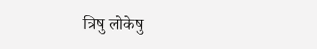त्रिषु लोकेषु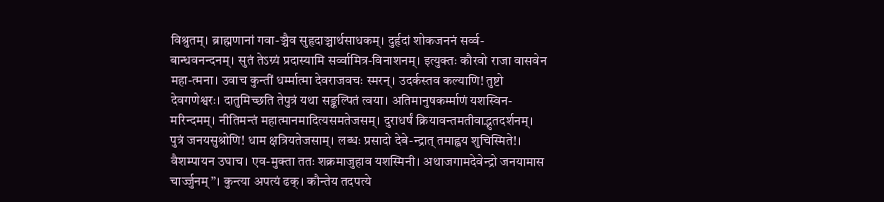विश्रुतम्। ब्राह्मणानां गवा-ञ्चैव सुहृदाञ्चार्थसाधकम्। दुर्हृदां शोकजननं सर्व्व-बान्धवनन्दनम्। सुतं तेऽग्र्यं प्रदास्यामि सर्व्वामित्र-विनाशनम्। इत्युक्तः कौरवो राजा वासवेन महा-त्मना। उवाच कुन्तीं धर्म्मात्मा देवराजवचः स्मरन्। उदर्कस्तव कल्याणि! तुष्टो देवगणेश्वरः। दातुमिच्छति तेपुत्रं यथा सङ्कल्पितं त्वया। अतिमानुषकर्म्माणं यशस्विन-मरिन्दमम्। नीतिमन्तं महात्मानमादित्यसमतेजसम्। दुराधर्षं क्रियावन्तमतीवाद्भुतदर्शनम्। पुत्रं जनयसुश्रोणि! धाम क्षत्रियतेजसाम्। लब्धः प्रसादो देबे-न्द्रात् तमाह्वय शुचिस्मिते!। वैशम्पायन उघाच। एव-मुक्ता ततः शक्रमाजुहाव यशस्मिनी। अथाजगामदेवेन्द्रो जनयामास चार्ज्जुनम्”। कुन्त्या अपत्यं ढक्। कौन्तेय तदपत्ये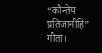“कौन्तेय प्रतिजानीहि” गीता।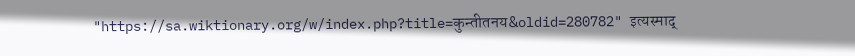"https://sa.wiktionary.org/w/index.php?title=कुन्तीतनय&oldid=280782" इत्यस्माद्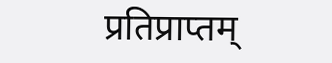प्रतिप्राप्तम्